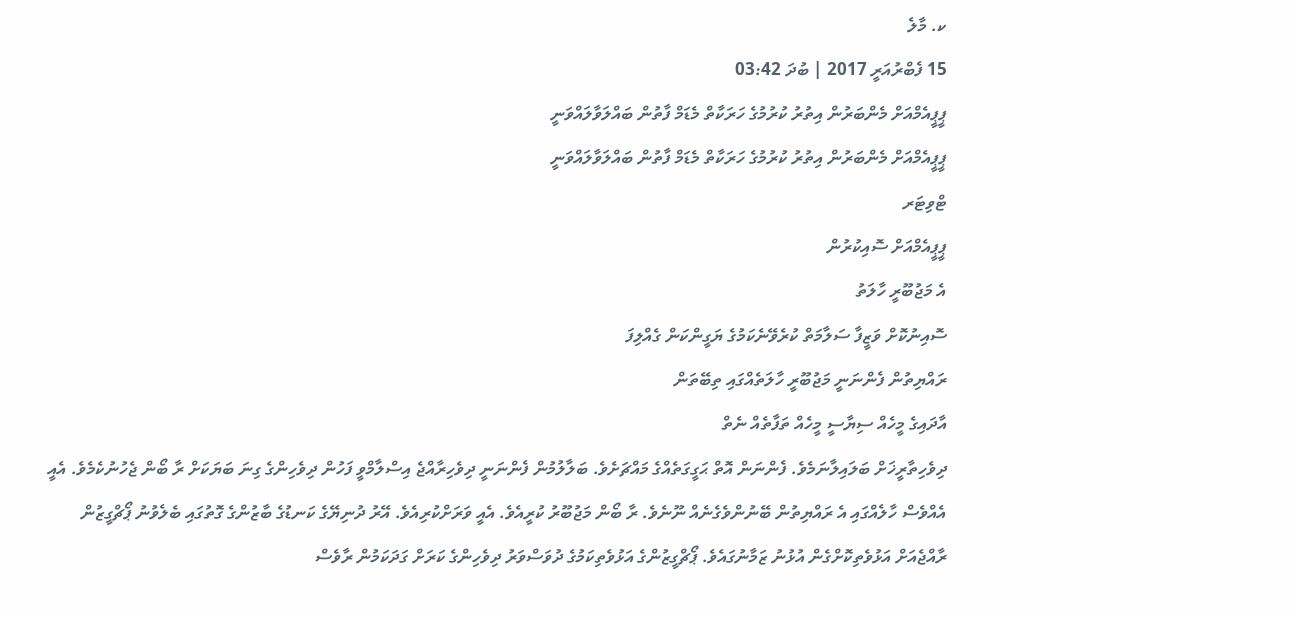ކ. މާލެ
15 ފެބްރުއަރީ 2017 | ބުދަ 03:42
ޕީޕީއެމްއަށް މެންބަރުން އިތުރު ކުރުމުގެ ހަރަކާތް މެޑަމް ފާތުން ބައްލަވާލައްވަނީ
ޕީޕީއެމްއަށް މެންބަރުން އިތުރު ކުރުމުގެ ހަރަކާތް މެޑަމް ފާތުން ބައްލަވާލައްވަނީ
ޓްވިޓަރ
ޕީޕީއެމްއަށް ސޮއިކުރުން
އެ މަޖުބޫރީ ހާލަތު
ސޮއިނުކޮށް ވަޒީފާ ސަލާމަތް ކުރެވޭނެކަމުގެ ޔަގީންކަން ގެއްލިފަ
ރައްޔިތުން ފެންނަނީ މަޖުބޫރީ ހާލަތެއްގައި ތިބޭތަން
އާދައިގެ މީހެއް ސިޔާސީ މީހެއް ތަފާތެއް ނެތް
ދިވެހިތާރީޚަށް ބަލައިލާނަމެވެ. ފެންނަން އޮތް ޙަގީގަތެއްގެ މައްޗަށެވެ. ބަލާލުމުން ފެންނަނީ ދިވެހިރާއްޖެ އިސްލާމްވީ ފަހުން ދިވެހިންގެ ގިނަ ބަޔަކަށް ރާ ބޯން ޖެހުނުކެމެވެ. އެއީ އެއްވެސް ހާލެއްގައި އެ ރައްޔިތުން ބޭނުންވެގެނެއް ނޫނެވެ. ރާ ބޯން މަޖުބޫރު ކުރީއެވެ. އެއީ ވަރަށްކުރިއެވެ. އޭރު ދުނިޔޭގެ ކަނޑުގެ ބާޒުންގެ ގޮތުގައި ބެލެވުނު ޕޯޗްގީޒުން ރާއްޖެއަށް އަޅުވެތިކޮށްގެން އުޅުނު ޒަމާނުގައެވެ. ޕޯޗްގީޒުންގެ އަޅުވެތިކަމުގެ ދުވަސްވަރު ދިވެހިންގެ ކަރަށް ގަދަކަމުން ރާވެސް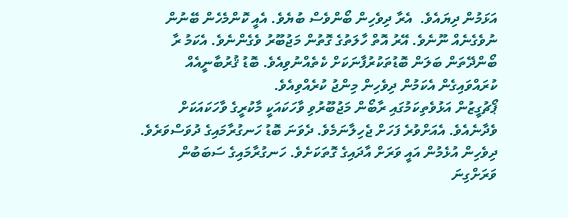އަޅަމުން ދިޔައެވެ.  އެރާ ދިވެހިން ބޯންވެސް ބުޔެވެ. އެއީ ކޮންމެހެން ބޭނުން ނުވެގެނެއް ނޫނެވެ. އޭރު އޮތް ހާލަތުގެ ގޮތުން މަޖުބޫރު ވެގެންނެވެ. އެކަމު ރާ ބޯންދޭތަން ބަލަން ބޮޑުތަކުރުފާނަކަށް ކެތެއްނުވިއެވެ. ބޮޑު ޤުރުބާނީއެއް ކުރައްވައިގެން އެކަމުން ދިވެހިން މިންޖު ކުރެއްވިއެވެ.
ޕޯޗުގީޒުން އަޅުވެތިކަމުގައި ރާބޯން މަޖުބޫރުވި ވާހަކައަކީ މާކުރީގެ ވާހަކައަކަށް ވެދާނެއެވެ. އެއަށްވުރެ ފަހަށް ޖެހިލާނަމެވެ. ދެވަނަ ބޮޑު ހަނގުރާމައިގެ ދުވަސްވަރެވެ. ދިވެހިން އުޅެމުން އައީ ވަރަށް އާދައިގެ ގޮތަކަށެވެ. ހަނގުރާމައިގެ ސަބަބުން ވަރަށްގިނަ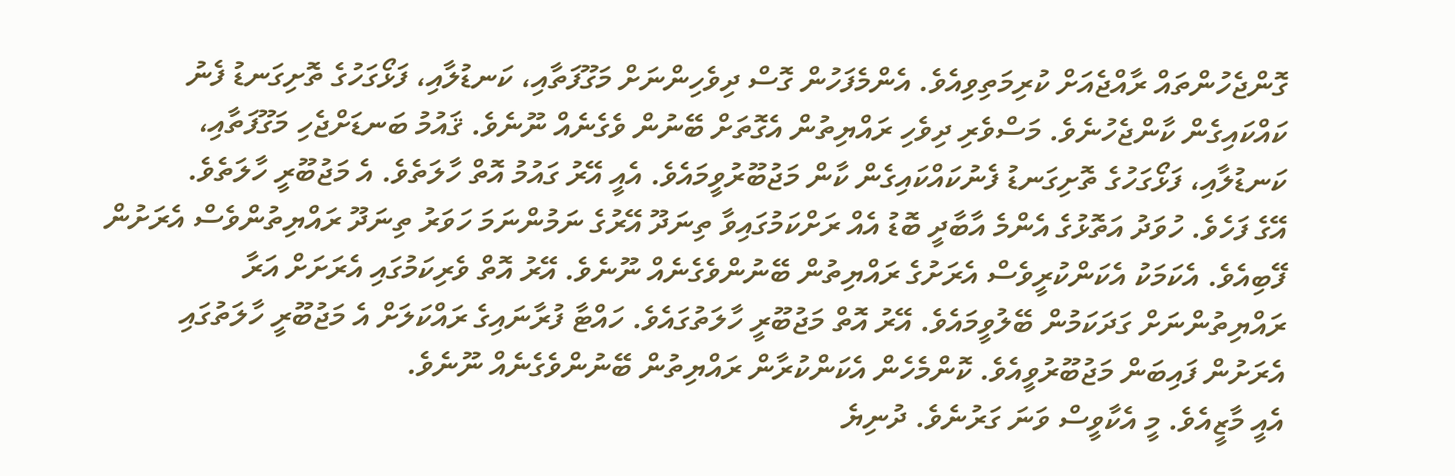ގޮންޖެހުންތައް ރާއްޖެއަށް ކުރިމަތިވިއެވެ. އެންމެފަހުން ގޮސް ދިވެހިންނަށް މަގޫފަތާއި، ކަނޑުލާއި، ފަޅޯގަހުގެ ތޮށިގަނޑު ފެނު ކައްކައިގެން ކާންޖެހުނެވެ. މަސްވެރި ދިވެހި ރައްޔިތުން އެގޮތަށް ބޭނުން ވެގެނެއް ނޫނެވެ. ޤައުމު ބަނޑަށްޖެހި މަގޫފަތާއި، ކަނޑުލާއި، ފަޅޯގަހުގެ ތޮށިގަނޑު ފެނުކައްކައިގެން ކާން މަޖުބޫރުވީމައެވެ. އެއީ އޭރު ގައުމު އޮތް ހާލަތެވެ. އެ މަޖުބޫރީ ހާލަތެވެ.
އޭގެ ފަހެވެ. ހުވަދު އަތޮޅުގެ އެންމެ އާބާދީ ބޮޑު އެއް ރަށްކަމުގައިވާ ތިނަދޫ އޭރުގެ ނަމުންނަމަ ހަވަރު ތިނަދޫ ރައްޔިތުންވެސް އެރަށުން ފޭބިއެވެ. އެކަމަކު އެކަންކުރީވެސް އެރަށުގެ ރައްޔިތުން ބޭނުންވެގެނެއް ނޫނެވެ. އޭރު އޮތް ވެރިކަމުގައި އެރަށަށް އަރާ ރައްޔިތުންނަށް ގަދަކަމުން ބޭލުވީމައެވެ. އޭރު އޮތް މަޖުބޫރީ ހާލަތުގައެވެ. ހައްޓާ ފުރާނައިގެ ރައްކަލަށް އެ މަޖުބޫރީ ހާލަތުގައި އެރަށުން ފައިބަން މަޖުބޫރުވީއެވެ. ކޮންމެހެން އެކަންކުރާން ރައްޔިތުން ބޭނުންވެގެނެއް ނޫނެވެ.
އެއީ މާޒީއެވެ. މީ އެކާވީސް ވަނަ ގަރުނެވެ. ދުނިޔެ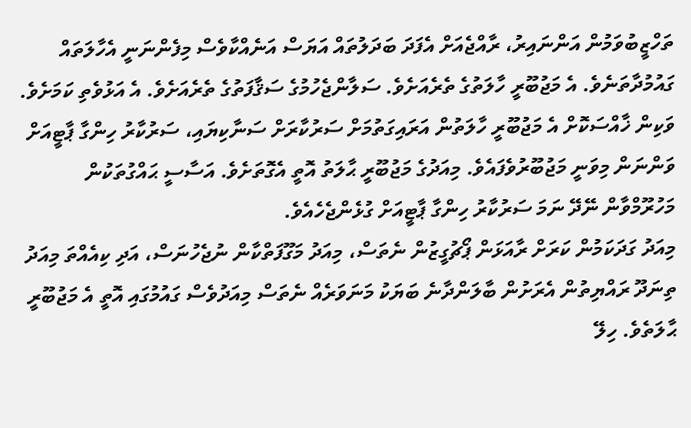ތަހްޒީބުވަމުން އަންނައިރު، ރާއްޖެއަށް އެފަދަ ބަދަލުތައް އަޔަސް އަނެއްކާވެސް މިފެންނަނީ އެހާލަތައް ގައުމުދާތަނެވެ. އެ މަޖުބޫރީ ހާލަތުގެ ތެރެއަށެވެ. ސަލާންޖެހުމުގެ ސަޤާފަތުގެ ތެރެއަށެވެ. އެ އަޅުވެތި ކަމަށެވެ. ވަކިން ޚާއްސަކޮށް އެ މަޖުބޫރީ ހާލަތުން އަރައިގަތުމަށް ސަރުކާރަށް ސަނާކިޔައި، ސަރުކާރު ހިންގާ ޕާޓީއަށް ވަންނަން މިވަނީ މަޖުބޫރުވެފައެވެ. މިއަދުގެ މަޖުބޫރީ ޙާލަތު އޮތީ އެގޮތަށެވެ. އަސާސީ ޙައްގުތަކުން މަހުރޫމްވާން ނޭދޭ ނަމަ ސަރުކާރު ހިންގާ ޕާޓީއަށް ގުޅެންޖެހެއެވެ.
މިއަދު ގަދަކަމުން ކަރަށް ރާއަޅަން ޕޯޗުގީޒުން ނެތަސް، މިއަދު މަގޫފަތްކާން ނުޖެހުނަސް، އަދި ކިއެއްތަ މިއަދު ތިނަދޫ ރައްޔިތުން އެރަށުން ބާލަންދާނެ ބަޔަކު މަނަވަރެއް ނެތަސް މިއަދުވެސް ގައުމުގައި އޮތީ އެ މަޖުބޫރީ ޙާލަތެވެ. ހިލޭ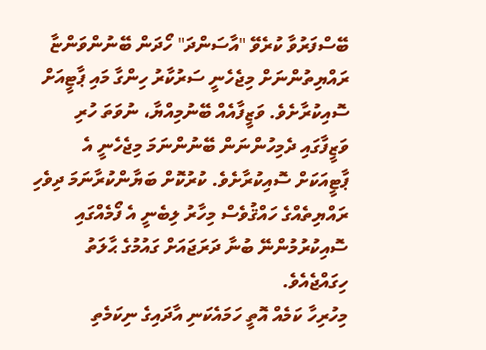ބޭސްފަރުވާ ކުރެވޭ "އާސަންދަ" ހޯދަން ބޭނުންވަންޏާ ރައްޔިތުންނަށް މިޖެހެނީ ސަރުކާރު ހިންގާ މައި ޕާޓީއަށް ސޮއިކުރާށެވެ. ވަޒީފާއެއް ބޭނުމިއްޔާ، ނުވަތަ ހުރި ވަޒީފާގައި ދެމިހުންނަން ބޭނުންނަމަ މިޖެހެނީ އެ ޕާޓީއަކަށް ސޮއިކުރާށެވެ. ކުރުކޮށް ބަޔާންކުރާނަމަ ދިވެހި ރައްޔިތެއްގެ ހައްޤުވެސް މިހާރު ލިބެނީ އެ ފޯމެއްގައި ސޮއިކުރުމުންނޭ ބުނާ ދަރަޖައަށް ގައުމުގެ ޙާލަތު ހިގައްޖެއެވެ.
މިހުރިހާ ކަމެއް އޮތީ ހަމައެކަނި އާދައިގެ ނިކަމެތި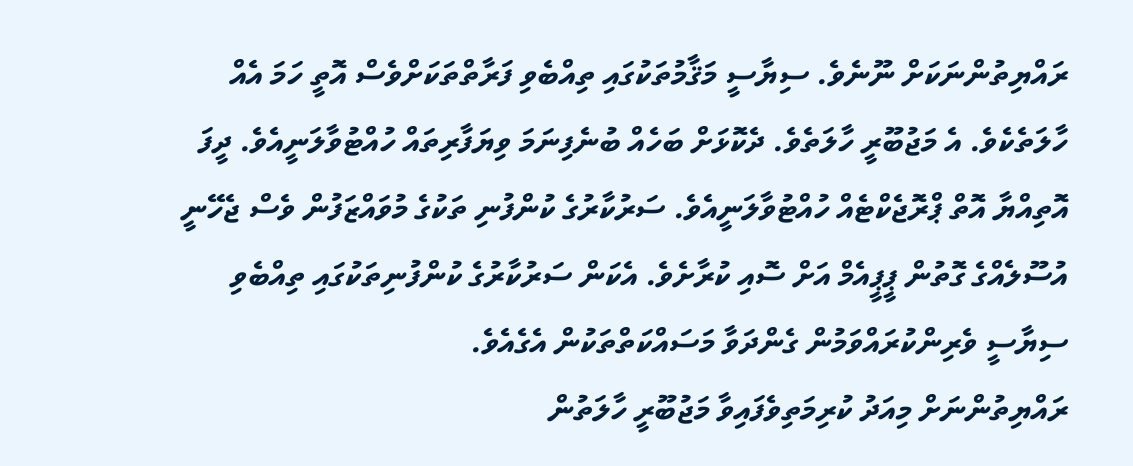ރައްޔިތުންނަކަށް ނޫނެވެ. ސިޔާސީ މަޤާމުތަކުގައި ތިއްބެވި ފަރާތްތަކަށްވެސް އޮތީ ހަމަ އެއް ހާލަތެކެވެ. އެ މަޖުބޫރީ ހާލަތެވެ. ދެކޮޅަށް ބަހެއް ބުނެފިނަމަ ވިޔަފާރިތައް ހުއްޓުވާލަނީއެވެ. ދީފަ އޮތިއްޔާ އޮތް ޕްރޮޖެކްޓެއް ހުއްޓުވާލަނީއެވެ. ސަރުކާރުގެ ކުންފުނި ތަކުގެ މުވައްޒަފުން ވެސް ޖެހޭނީ އުސޫލެއްގެ ގޮތުން ޕީޕީއެމް އަށް ސޮއި ކުރާށެވެ. އެކަން ސަރުކާރުގެ ކުންފުނިތަކުގައި ތިއްބެވި ސިޔާސީ ވެރިންކުރައްވަމުން ގެންދަވާ މަސައްކަތްތަކުން އެގެއެވެ.
ރައްޔިތުންނަށް މިއަދު ކުރިމަތިވެފައިވާ މަޖުބޫރީ ހާލަތުން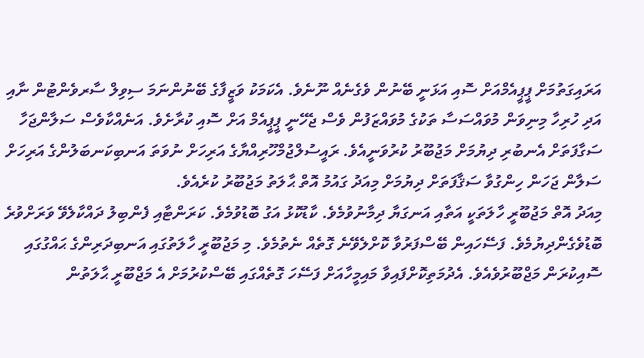އަރައިގަތުމަށް ޕީޕީއެމްއަށް ސޮއި އަޅަނީ ބޭނުން ވެގެނެއް ނޫނެވެ. އެކަމަކު ވަޒީފާގެ ބޭނުންނަމަ ސިވިލް ސާރވެންޓުން ނާއި އަދި ހުރިހާ މިނިވަން މުވައްސަސާ ތަކުގެ މުވައްޒަފުން ވެސް ޖެހޭނީ ޕީޕީއެމް އަށް ސޮއި ކުރާށެވެ. އަނެއްކާވެސް ސަލާންޖަހާ ސަގާފަތަށް އެނބުރި ދިޔުމަށް މަޖުބޫރު ކުރުވަނީއެވެ. ރައީސުލްޖުމްހޫރިއްޔާގެ އަރިހަށް ނުވަތަ އަނބިކަނބަލުންގެ އަރިހަށް ސަލާން ޖަހަން ހިންގުވާ ސަޤާފަތަށް ދިޔުމަށް މިއަދު ގައުމު އޮތް ޙާލަތު މަޖުބޫރު ކުރެއެވެ.
މިއަދު އޮތް މަޖުބޫރީ ހާލަތަކީ އަތާއި އަނގަޔާ ދިމާނުވުމެވެ. ކާޑުކޮޅު އަގު ބޮޑުވުމެވެ. ކަރަންޓާއި ފެންބިލު ދައްކާލެވޭ ވަރަށްވުރެ ބޮޑުވެގެންދިޔުމެވެ. ފަސޭހައިން ބޭސްފަރުވާ ކޮށްލެވޭނެ ގޮތެއް ނެތުމެވެ. މި މަޖުބޫރީ ހާލަތުގައި އަނބިދަރިންގެ ޙައްގުގައި ސޮއިކުރަން މަޖްބޫރުވެއެވެ. އެދުމަތިކޮށްފައިވާ މައިމީހާއަށް ފަސޭހަ ގޮތެއްގައި ބޭސްކުރުމަށް އެ މަޖްބޫރީ ޙާލަތުން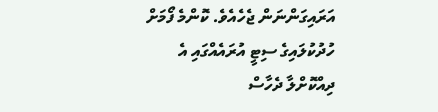އަރައިގަންނަން ޖެހެއެވެ. ކޮންމެ ފޯމަށް ހުދުކުލައިގެ ސިޓީ އުރައެއްގައި އެ ދިއްކޮށްލާ ދެހާސް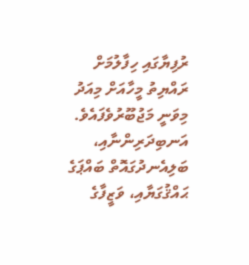ރުފިޔާގައި ހިފާލުމަށް ރައްޔިތު މީހާއަށް މިއަދު މިވަނީ މަޖުބޫރުވެފައެވެ. އަނބިދަރިންނާއި، ބަލިއެނދުގައޮތް ބައްޕަގެ ޙައްޤުގަޔާއި، ވަޒީފާގެ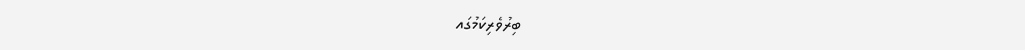ބިރުވެރިކަމުގައ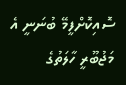ސޮއިކޮށްފީމޭ ބުނަނީ އެ މަޖުބޫރީ ހާލަތުގެ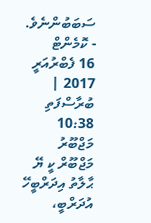ސަބަބުންނެވެ.
- ކޮމެންޓް
16 ފެބްރުއަރީ 2017 | ބުރާސްފަތި 10:38
މަޖްބޫރު
މަޖްބޫރް ކީ ޔޭ ޙާލާތު އިދަރްބީހޭ އުދަރްބީ،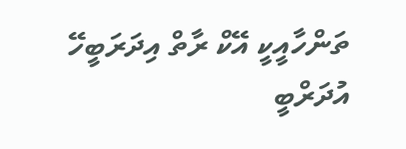ތަންހާއީކީ އޭކް ރާތް އިދަރަބީހޭ އުދަރްބީ